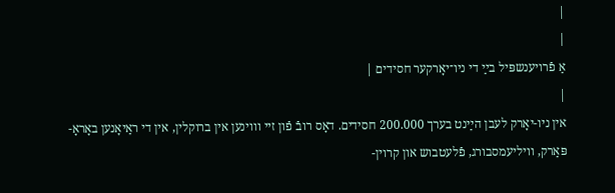|
|
אַ פֿרויענשפּיל בײַ די ניו־יאָרקער חסידים |
|
אין ניו-יאָרק לעבן הײַנט בערך 200.000 חסידים. דאָס רובֿ פֿון זיי וווינען אין ברוקלין, אין די ראַיאָנען באָראָ-פּאַרק, וויליעמסבורג, פֿלעטבוש און קרוין-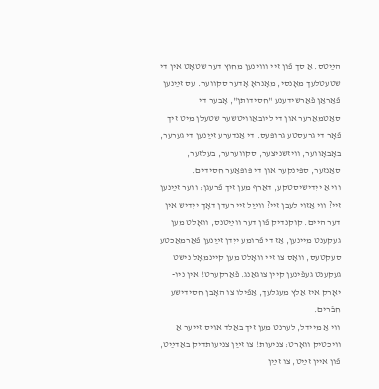הײַטס. אַ סך פֿון זיי וווינען מחוץ דער שטאָט אין די שטעטלעך מאָנסי, מאָנראָ אָדער סקווער. עס זײַנען פֿאַראַן פֿאַרשידענע "חסידותן", אָבער די סאַטמאַרער און די ליובאַוויטשער שטעלן מיט זיך פֿאָר די גרעסטע גרופּעס. די אַנדערע זײַנען די גערער, באָבאָווער, וויזשניצער, סקווערער, בעלזער, סאַנזער, ספּינקער און די פּופּאַער חסידים.
ווי אַ ייִדישיסטקע, דאַרף מען זיך פֿרעגן: ווער זײַנען זיי? ווי אַזוי לעבן זיי? ווײַל זיי רעדן דאָך ייִדיש אין דער היים. קוקנדיק פֿון דער ווײַטנס, וואָלט מען געקענט מיינען, אַז די פֿרומע ייִדן זײַנען פֿאַרמאַכטע סעקטעס, וואָס צו זיי וואָלט מען קיינמאָל נישט געקענט געפֿינען קיין צוגאַנג. פֿאַרקערט! אין ניו-יאָרק איז אַלץ מעגלעך, אַפֿילו צו האָבן חסידישע חבֿרים.
ווי אַ מיידל, לערנט מען זיך באַלד אויס זייער אַ וויכטיק וואָרט: צניעות! צו זײַן צניעותדיק באַדײַט, פֿון איין זײַט, צו זײַן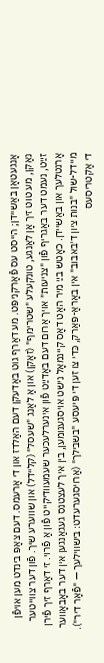אָנגעטאָן באַשיידן; הייסט עס פֿאַרקניפּט. מע דאַרף גוט באַדעקן דעם האַלדז און די אָרעמס. דעם צאָפּ בינדט מען אויפֿן נאַקן, מע טוט זיך אָן לאַנגע, טונקעלע "שטרימף" (זאָקן) און אַ לאַנג "שעסל" (קליידל) און שווערע שיך. פֿון דער צווייטער זײַט, נעמט דער באַגריף פֿון "צניעות" אויך אַרום דעם באַדײַט פֿון אינערלעכער שעמעוודיקייט פֿון אַ פֿרוי. זי דאַרף זיך פֿירן אָרנטלעך און באַשיידן. כאָטש בײַ מיר האָט דאָס קיינמאָל נישט אויסגענומען, בין איך לעצטנס געגאַנגען אין דער באָבאָווער מיידל-שול "בנות ציון ד'באבוב" אין באָראָ-פּאַרק, כּדי צו זען די פּיעסע "בשבילך" (אַרויסגערעדט: בישווילעך — "פֿאַר דיר"). די אַקטריסעס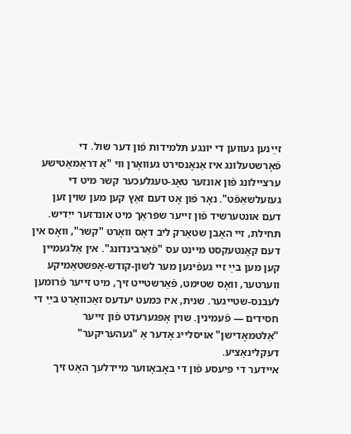זײַנען געווען די יונגע תּלמידות פֿון דער שול. די פֿאָרשטעלונג איז אַנאָנסירט געוואָרן ווי "אַ דראַמאַטישע ערציילונג פֿון אונזער טאָג-טעגלעכער קשר מיט די געזעלשאַפֿט". נאָר פֿון אָט דעם זאַץ קען מען שוין זען דעם אונטערשיד פֿון זייער שפּראַך מיט אונדזער ייִדיש.
תּחילת, זיי האָבן שטאַרק ליב דאָס וואָרט "קשר", וואָס אין דעם קאָנטעקסט מיינט עס "פֿאַרבינדונג". אין אַלגעמיין קען מען בײַ זיי געפֿינען מער לשון-קודש-אָפּשטאַמיקע ווערטער, וואָס שטימט, פֿאַרשטייט זיך, מיט זייער פֿרומען לעבנס-שטייגער. שנית, איז כּמעט יעדעס זאַכוואָרט בײַ די חסידים — פֿעמינין. שוין אָפּגערעדט פֿון זייער "אַלטמאָדישן" אויסלייג אָדער אַ "געהעריקער" דעקלינאַציע.
איידער די פּיעסע פֿון די באָבאָווער מיידלעך האָט זיך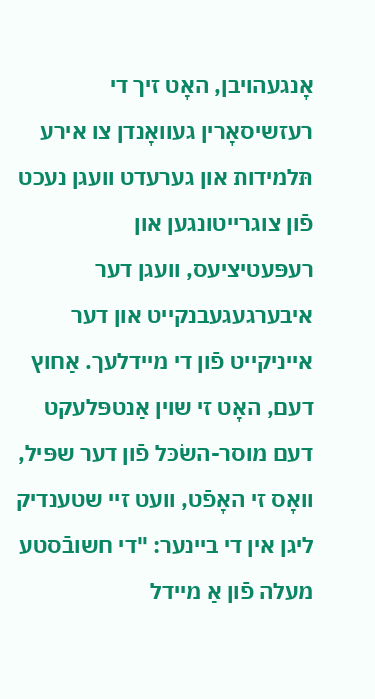אָנגעהויבן, האָט זיך די רעזשיסאָרין געוואָנדן צו אירע תּלמידות און גערעדט וועגן נעכט פֿון צוגרייטונגען און רעפּעטיציעס, וועגן דער איבערגעגעבנקייט און דער אייניקייט פֿון די מיידלעך. אַחוץ דעם, האָט זי שוין אַנטפּלעקט דעם מוסר-השׂכּל פֿון דער שפּיל, וואָס זי האָפֿט, וועט זיי שטענדיק ליגן אין די ביינער: "די חשובֿסטע מעלה פֿון אַ מיידל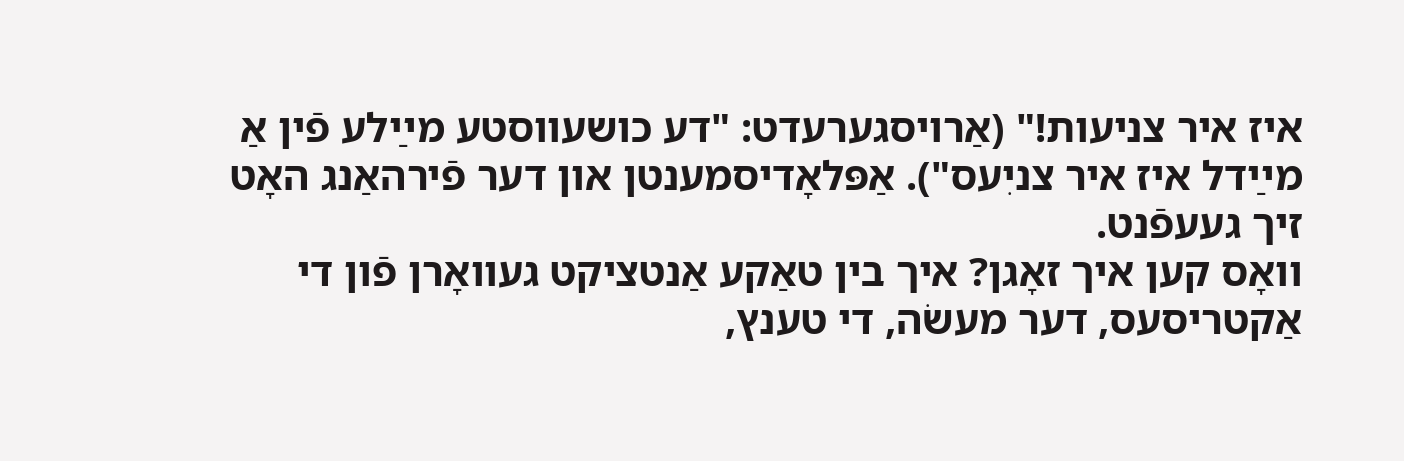איז איר צניעות!" (אַרויסגערעדט: "דע כושעווסטע מײַלע פֿין אַ מײַדל איז איר צניִעס"). אַפּלאָדיסמענטן און דער פֿירהאַנג האָט זיך געעפֿנט.
וואָס קען איך זאָגן? איך בין טאַקע אַנטציקט געוואָרן פֿון די אַקטריסעס, דער מעשׂה, די טענץ,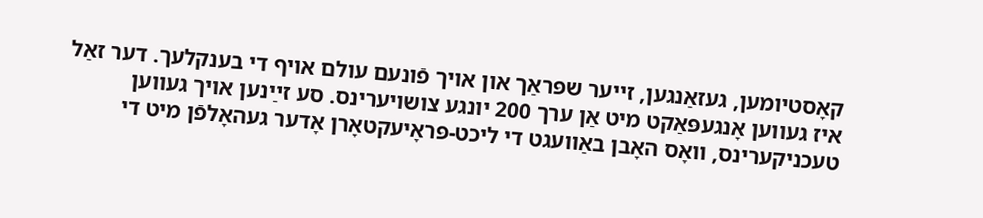קאָסטיומען, געזאַנגען, זייער שפּראַך און אויך פֿונעם עולם אויף די בענקלעך. דער זאַל איז געווען אָנגעפּאַקט מיט אַן ערך 200 יונגע צושויערינס. סע זײַנען אויך געווען טעכניקערינס, וואָס האָבן באַוועגט די ליכט-פּראָיעקטאָרן אָדער געהאָלפֿן מיט די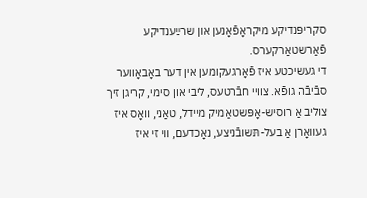סקריפּנדיקע מיקראָפֿאָנען און שרײַענדיקע פֿאַרשטאַרקערס.
די געשיכטע איז פֿאָרגעקומען אין דער באָבאָווער סבֿיבֿה גופֿא. צוויי חבֿרטעס, ליבי און סימי, קריגן זיך צוליב אַ רוסיש-אָפּשטאַמיק מיידל, טאַני, וואָס איז געוואָרן אַ בעל-תּשובֿניצע, נאָכדעם, ווי זי איז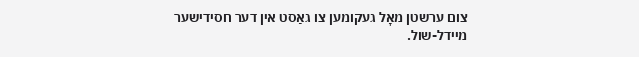צום ערשטן מאָל געקומען צו גאַסט אין דער חסידישער מיידל-שול.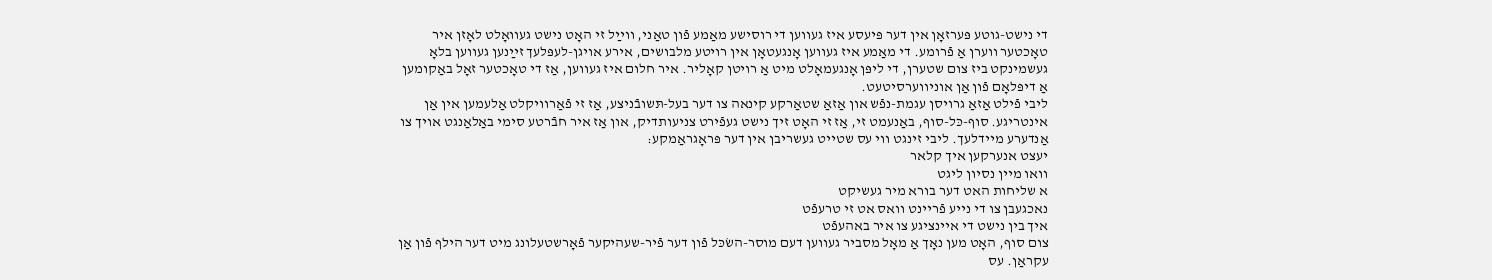די נישט-גוטע פּערזאָן אין דער פּיעסע איז געווען די רוסישע מאַמע פֿון טאַני, ווײַל זי האָט נישט געוואָלט לאָזן איר טאָכטער ווערן אַ פֿרומע. די מאַמע איז געווען אָנגעטאָן אין רויטע מלבושים, אירע אויגן-לעפּלעך זײַנען געווען בלאָ געשמינקט ביז צום שטערן, די ליפּן אָנגעמאָלט מיט אַ רויטן קאָליר. איר חלום איז געווען, אַז די טאָכטער זאָל באַקומען אַ דיפּלאָם פֿון אַן אוניווערסיטעט.
ליבי פֿילט אַזאַ גרויסן עגמת-נפֿש און אַזאַ שטאַרקע קינאה צו דער בעל-תּשובֿניצע, אַז זי פֿאַרוויקלט אַלעמען אין אַן אינטריגע. סוף-כּל-סוף, באַנעמט זי, אַז זי האָט זיך נישט געפֿירט צניעותדיק, און אַז איר חבֿרטע סימי באַלאַנגט אויך צו אַנדערע מיידלעך. ליבי זינגט ווי עס שטייט געשריבן אין דער פּראָגראַמקע:
יעצט אנערקען איך קלאר
וואו מיין נסיון ליגט
א שליחות האט דער בורא מיר געשיקט
נאכגעבן צו די נייע פֿריינט וואס אט זי טרעפֿט
איך בין נישט די איינציגע צו איר באהעפֿט
צום סוף, האָט מען נאָך אַ מאָל מסביר געווען דעם מוסר-השׂכּל פֿון דער פֿיר-שעהיקער פֿאָרשטעלונג מיט דער הילף פֿון אַן עקראַן. עס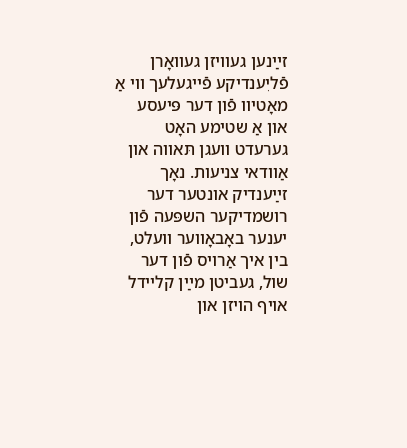זײַנען געוויזן געוואָרן פֿליִענדיקע פֿייגעלעך ווי אַ מאָטיוו פֿון דער פּיעסע און אַ שטימע האָט גערעדט וועגן תּאווה און אַוודאי צניעות. נאָך זײַענדיק אונטער דער רושמדיקער השפּעה פֿון יענער באָבאָווער וועלט, בין איך אַרויס פֿון דער שול, געביטן מײַן קליידל אויף הויזן און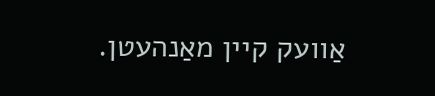אַוועק קיין מאַנהעטן.